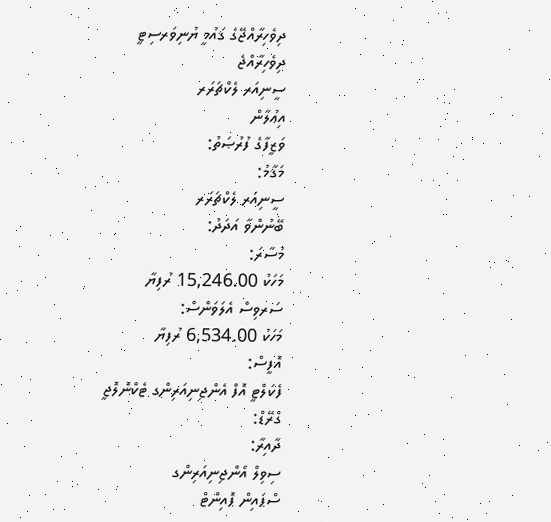ދިވެހިރާއްޖޭގެ ޤައުމީ ޔުނިވަރސިޓީ
ދިވެހިރާއްޖެ
ސީނިއަރ ލެކްޗަރަރ
އިޢުލާން
ވަޒީފާގެ ފުރުޞަތު:
މަޤާމު:
ސީނިއަރ ލެކްޗަރަރ
ބޭނުންވާ އަދަދު:
މުސާރަ:
މަހަކު 15,246.00 ރުފިޔާ
ސަރވިސް އެލަވަންސް:
މަހަކު 6,534.00 ރުފިޔާ
އޮފީސް:
ފެކަލްޓީ އޮފް އެންޖިނިއަރިންގ ޓެކްނޮލޮޖީ
ގްރޭޑް:
ދާއިރާ:
ސިވިލް އެންޖިނިއަރިންގ
ސްޕައިން ޕޮއިންޓް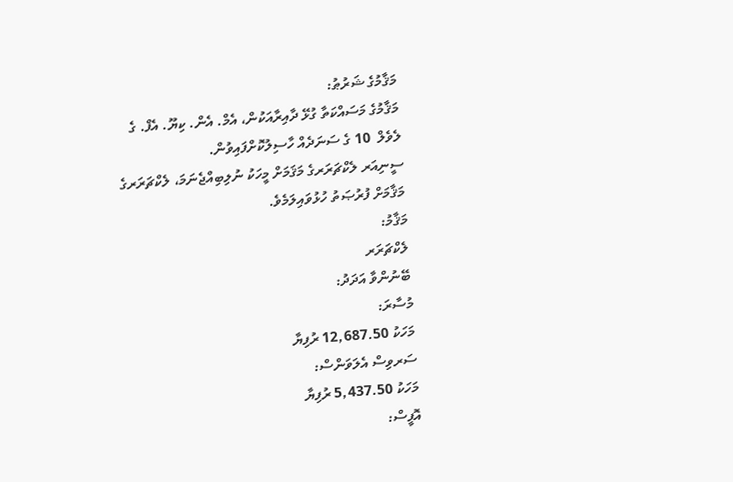މަޤާމުގެ ޝަރުޠު:
މަޤާމުގެ މަސައްކަތާ ގުޅޭ ދާއިރާއަކުން، އެމް. އެން. ކިޔޫ. އެފް. ގެ ލެވެލް  10 ގެ ސަނަދެއް ހާސިލުކޮށްފައިވުން.
ސީނިއަރ ލެކްޗަރަރގެ މަޤަމަށް މީހަކު ނުލިބިއްޖެނަމަ، ލެކްޗަރަރގެ މަޤާމަށް ފުރުޞަތު ހުޅުވައިލަމެވެ.
މަޤާމު:
ލެކްޗަރަރ
ބޭނުންވާ އަދަދު:
މުސާރަ:
މަހަކު 12,687.50 ރުފިޔާ
ސަރވިސް އެލަވަންސް:
މަހަކު 5,437.50 ރުފިޔާ
އޮފީސް: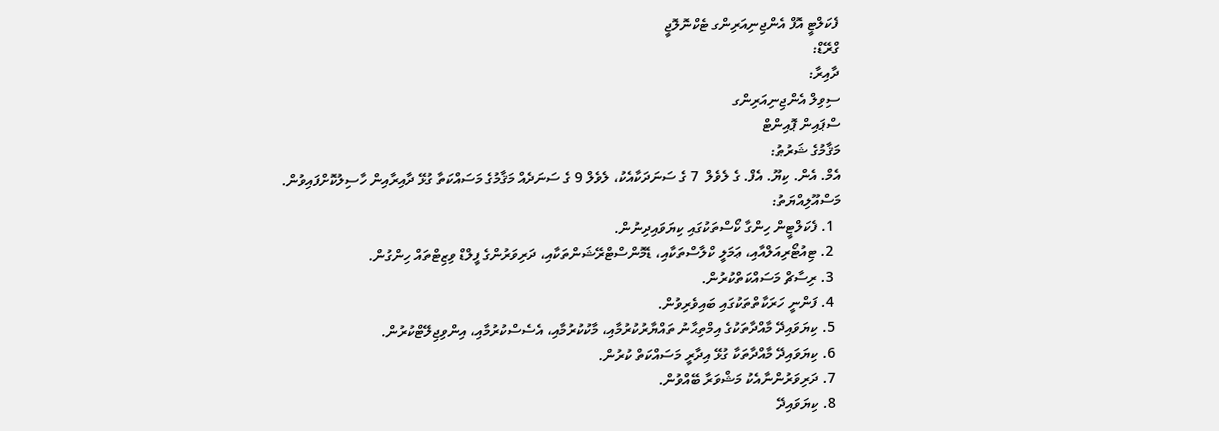ފެކަލްޓީ އޮފް އެންޖިނިއަރިންގ ޓެކްނޮލޮޖީ
ގްރޭޑް:
ދާއިރާ:
ސިވިލް އެންޖިނިއަރިންގ
ސްޕައިން ޕޮއިންޓް
މަޤާމުގެ ޝަރުޠު:
އެމް. އެން. ކިޔޫ. އެފް. ގެ ލެވެލް  7 ގެ ސަނަދަކާއެކު، ލެވެލް 9 ގެ ސަނަދެއް މަޤާމުގެ މަސައްކަތާ ގުޅޭ ދާއިރާއިން ހާސިލުކޮށްފައިވުން.
މަސްއޫލިއްޔަތު:
  1. ފެކަލްޓީން ހިންގާ ކޯސްތަކުގައި ކިޔަވައިދިނުން.
  2. ޓިއުޓޯރިއަލްއާއި، ޢަމަލީ ކްލާސްތަކާއި، ޑެމޮންސްޓްރޭޝަންތަކާއި، ދަރިވަރުންގެ ފީލްޑް ވިޒިޓްތައް ހިންގުން.
  3. ރިސާޗް މަސައްކަތްކުރުން.
  4. ފަންނީ ހަރަކާތްތަކުގައި ބައިވެރިވުން.
  5. ކިޔަވައިދޭ މާއްދާތަކުގެ އިމްތިޙާނު ތައްޔާރުކުރުމާއި، މާކުކުރުމާއި، އެސެސްކުރުމާއި، އިންވިޖިލޭޓްކުރުން.
  6. ކިޔަވައިދޭ މާއްދާތަކާ ގުޅޭ އިދާރީ މަސައްކަތް ކުރުން.
  7. ދަރިވަރުންނާއެކު މަޝްވަރާ ބޭއްވުން.
  8. ކިޔަވައިދޭ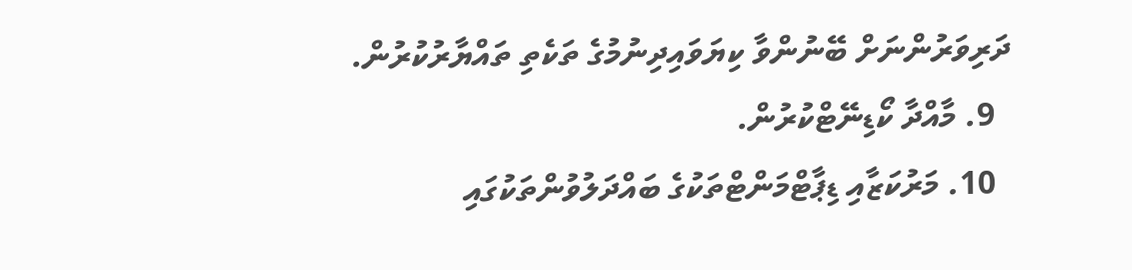ދަރިވަރުންނަށް ބޭނުންވާ ކިޔަވައިދިނުމުގެ ތަކެތި ތައްޔާރުކުރުން.
  9. މާއްދާ ކޯޑިނޭޓްކުރުން.
  10. މަރުކަޒާއި ޑިޕާޓްމަންޓްތަކުގެ ބައްދަލުވުންތަކުގައި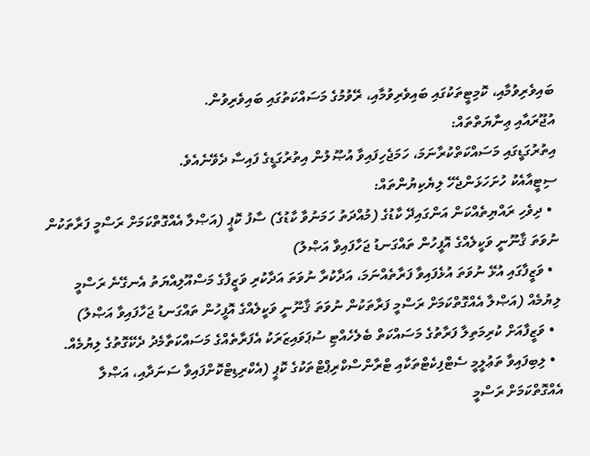ބައިވެރިވުމާއި، ކޮމިޓީތަކުގައި ބައިވެރިވުމާއި، ރޭވުމުގެ މަސައްކަތުގައި ބައިވެރިވުން.
އުޖޫރައާއި ޢިނާޔަތްތައް:
އިތުރުގަޑީގައި މަސައްކަތްކުރާނަމަ، ހަމަޖެހިފައިވާ އުޞޫލުން އިތުރުގަޑީގެ ފައިސާ ދެވޭނެއެވެ.
ސިޓީއާއެކު ހުށަހަޅަންޖެހޭ ލިޔެކިޔުންތައް:
  • ދިވެހި ރައްޔިތެއްކަން އަންގައިދޭ ކާޑުގެ (މުއްދަތު ހަމަނުވާ ކާޑުގެ) ސާފު ކޮޕީ (އަޞްލާ އެއްގޮތްކަމަށް ރަސްމީ ފަރާތަކުން ނުވަތަ ޤާނޫނީ ވަކީލެއްގެ އޮފީހުން ތައްގަނޑު ޖަހާފައިވާ އަޞްލު)
  • ވަޒީފާގައި އުޅޭ ނުވަތަ އުޅެފައިވާ ފަރާތެއްނަމަ، އަދާކުރާ ނުވަތަ އަދާކުރި ވަޒީފާގެ މަސްއޫލިއްޔަތު އެނގޭނެ ރަސްމީ ލިޔުމެއް (އަޞްލާ އެއްގޮތްކަމަށް ރަސްމީ ފަރާތަކުން ނުވަތަ ޤާނޫނީ ވަކީލެއްގެ އޮފީހުން ތައްގަނޑު ޖަހާފައިވާ އަޞްލު)
  • ވަޒީފާއަށް ކުރިމަތިލާ ފަރާތުގެ މަސައްކަތް ބެލެހެއްޓި ސުޕަވައިޒަރަކު އެފަރާތެއްގެ މަސައްކަތާމެދު ދެކޭގޮތުގެ ލިޔުމެއް.
  • ލިބިފައިވާ ތަޢުލީމީ ސެޓްފިކެޓްތަކާއި ޓްރާންސްކްރިޕްޓްތަކުގެ ކޮޕީ (އެކްރިޑިޓްކޮށްފައިވާ ސަނަދާއި، އަޞްލާ އެއްގޮތްކަމަށް ރަސްމީ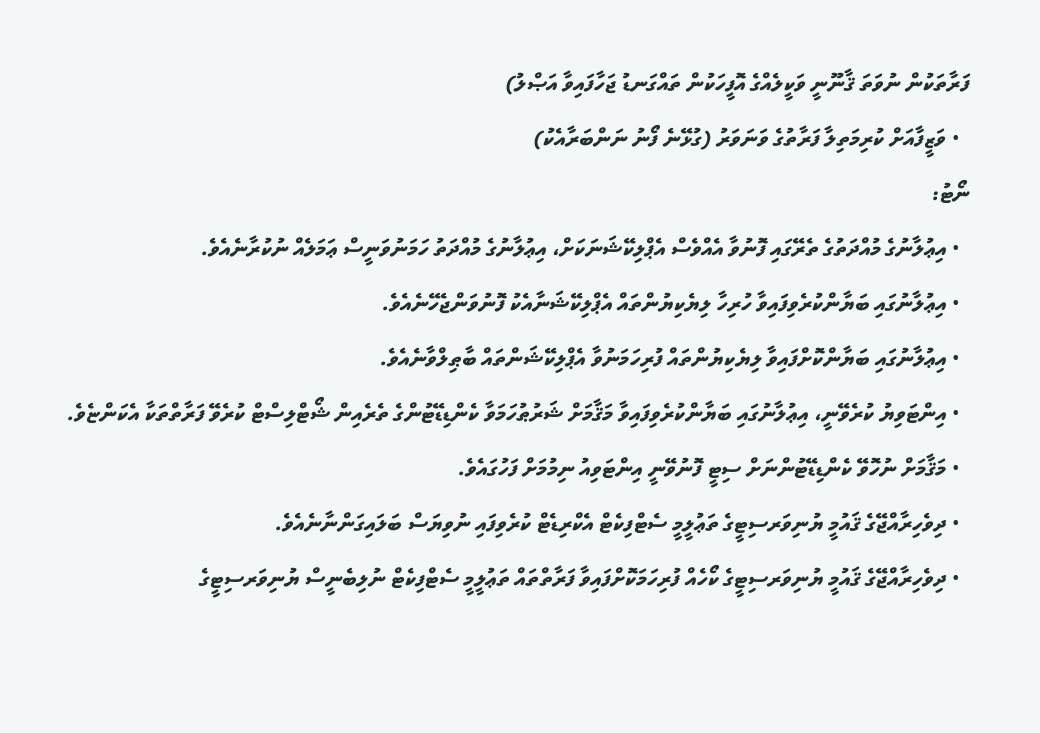ފަރާތަކުން ނުވަތަ ޤާނޫނީ ވަކީލެއްގެ އޮފީހަކުން ތައްގަނޑު ޖަހާފައިވާ އަޞްލު)
  • ވަޒީފާއަށް ކުރިމަތިލާ ފަރާތުގެ ވަނަވަރު (ގުޅޭނެ ފޯނު ނަންބަރާއެކު)
ނޯޓު:
  • އިޢުލާނުގެ މުއްދަތުގެ ތެރޭގައި ފޮނުވާ އެއްވެސް އެޕްލިކޭޝަނަކަށް، އިޢުލާނުގެ މުއްދަތު ހަމަނުވަނީސް ޢަމަލެއް ނުކުރާނެއެވެ.
  • އިޢުލާނުގައި ބަޔާންކުރެވިފައިވާ ހުރިހާ ލިޔެކިޔުންތައް އެޕްލިކޭޝަނާއެކު ފޮނުވަންޖެހޭނެއެވެ.
  • އިޢުލާނުގައި ބަޔާންކޮށްފައިވާ ލިޔެކިޔުންތައް ފުރިހަމަނުވާ އެޕްލިކޭޝަންތައް ބާޠިލްވާނެއެވެ.
  • އިންޓަވިޔު ކުރެވޭނީ، އިޢުލާނުގައި ބަޔާންކުރެވިފައިވާ މަޤާމަށް ޝަރުޠުހަމަވާ ކެންޑިޑޭޓުންގެ ތެރެއިން ޝޯޓްލިސްޓް ކުރެވޭ ފަރާތްތަކާ އެކަންޏެވެ.
  • މަޤާމަށް ނުހޮވޭ ކެންޑިޑޭޓުންނަށް ސިޓީ ފޮނުވޭނީ އިންޓަވިއު ނިމުމަށް ފަހުގައެވެ.
  • ދިވެހިރާއްޖޭގެ ޤައުމީ ޔުނިވަރސިޓީގެ ތަޢުލީމީ ސެޓްފިކެޓް އެކްރިޑެޓް ކުރެވިފައި ނުވިޔަސް ބަލައިގަންނާނެއެވެ.
  • ދިވެހިރާއްޖޭގެ ޤައުމީ ޔުނިވަރސިޓީގެ ކޯހެއް ފުރިހަމަކޮށްފައިވާ ފަރާތްތައް ތަޢުލީމީ ސެޓްފިކެޓް ނުލިބެނީސް ޔުނިވަރސިޓީގެ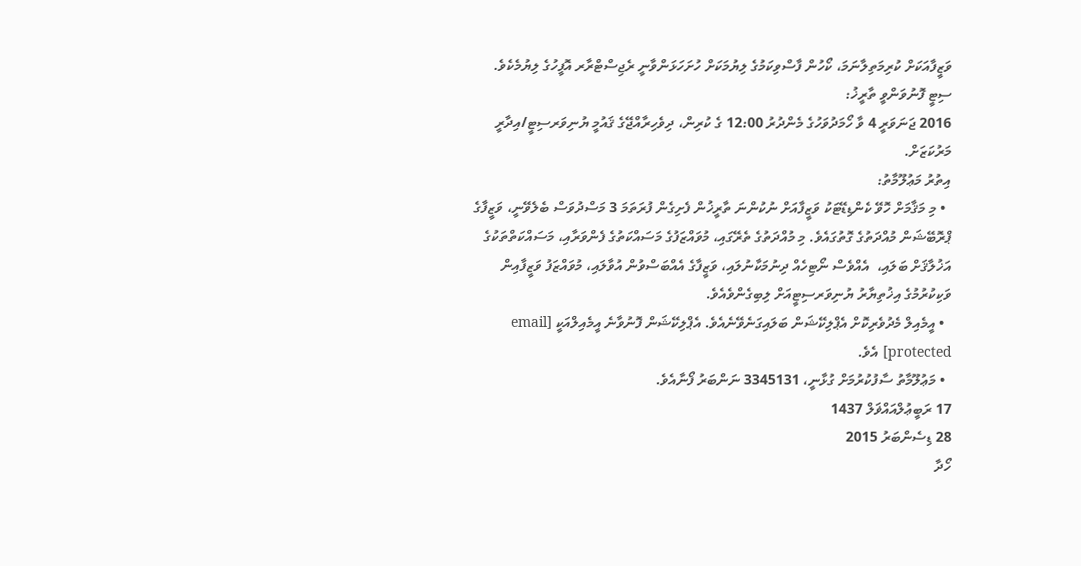ވަޒީފާއަކަށް ކުރިމަތިލާނަމަ، ކޯހުން ފާސްވިކަމުގެ ލިޔުމަކަށް ހުށަހަޅަންވާނީ ރެޖިސްޓްރާރ އޮފީހުގެ ލިޔުމެކެވެ.
ސިޓީ ފޮނުވަންވީ ތާރީޚު:
2016 ޖަނަވަރީ 4 ވާ ހޯމަދުވަހުގެ މެންދުރު 12:00 ގެ ކުރިން، ދިވެހިރާއްޖޭގެ ޤައުމީ ޔުނިވަރސިޓީ/އިދާރީ މަރުކަޒަށް.
އިތުރު މަޢުލޫމާތު:
  • މި މަޤާމަށް ހޮވޭ ކެންޑިޑޭޓަކު ވަޒީފާއަށް ނުކުންނަ ތާރީޚުން ފެށިގެން ފުރަތަމަ 3 މަސްދުވަސް ބެލެވޭނީ، ވަޒީފާގެ ޕްރޮބޭޝަން މުއްދަތުގެ ގޮތުގައެވެ. މި މުއްދަތުގެ ތެރޭގައި، މުވައްޒަފުގެ މަސައްކަތުގެ ފެންވަރާއި، މަސައްކަތްތަކުގެ އަޚުލާޤަށް ބަލައި،  އެއްވެސް ނޯޓިހެއް ދިނުމަކާނުލައި، ވަޒީފާގެ އެއްބަސްވުން އުވާލައި، މުވައްޒަފު ވަޒީފާއިން ވަކިކުރުމުގެ އިޚުތިޔާރު ޔުނިވަރސިޓީއަށް ލިބިގެންވެއެވެ.
  • އީމެއިލް މެދުވެރިކޮށް އެޕްލިކޭޝަން ބަލައިގަނެވޭނެއެވެ. އެޕްލިކޭޝަން ފޮނުވާނެ އީމެއިލްއަކީ [email protected] އެވެ.
  • މަޢުލޫމާތު ސާފުކުރުމަށް ގުޅާނީ، 3345131 ނަންބަރު ފޯނާއެވެ.
17 ރަބީޢުލްއައްޥަލް 1437
28 ޑިސެންބަރު 2015
ހޯދާ